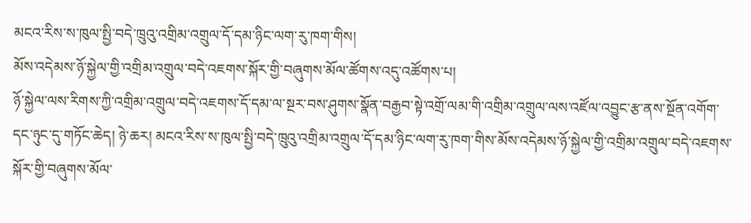མངའ་རིས་ས་ཁུལ་སྤྱི་བདེ་ཁྲུའུ་འགྲིམ་འགྲུལ་དོ་དམ་ཉིང་ལག་རུ་ཁག་གིས།
མོས་འདེམས་ཉོ་སྐྱེལ་གྱི་འགྲིམ་འགྲུལ་བདེ་འཇགས་སྐོར་གྱི་བཞུགས་མོལ་ཚོགས་འདུ་འཚོགས་པ།
ཉོ་སྐྱེལ་ལས་རིགས་ཀྱི་འགྲིམ་འགྲུལ་བདེ་འཇགས་དོ་དམ་ལ་སྔར་བས་ཤུགས་སྣོན་བརྒྱབ་སྟེ་འགྲོ་ལམ་གི་འགྲིམ་འགྲུལ་ལས་འཛོལ་འབྱུང་རྩ་ནས་སྔོན་འགོག་དང་ཉུང་དུ་གཏོང་ཆེད། ཉེ་ཆར། མངའ་རིས་ས་ཁུལ་སྤྱི་བདེ་ཁྲུའུ་འགྲིམ་འགྲུལ་དོ་དམ་ཉིང་ལག་རུ་ཁག་གིས་མོས་འདེམས་ཉོ་སྐྱེལ་གྱི་འགྲིམ་འགྲུལ་བདེ་འཇགས་སྐོར་གྱི་བཞུགས་མོལ་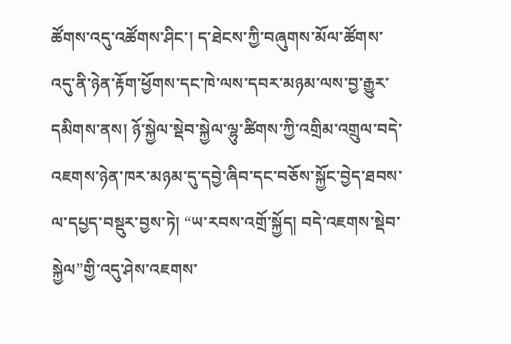ཚོགས་འདུ་འཚོགས་ཤིང་། ད་ཐེངས་ཀྱི་བཞུགས་མོལ་ཚོགས་འདུ་ནི་ཉེན་རྟོག་ཕྱོགས་དང་ཁེ་ལས་དབར་མཉམ་ལས་བྱ་རྒྱུར་དམིགས་ནས། ཉོ་སྐྱེལ་སྡེབ་སྐྱེལ་ལྷུ་ཚིགས་ཀྱི་འགྲིམ་འགྲུལ་བདེ་འཇགས་ཉེན་ཁར་མཉམ་དུ་དབྱེ་ཞིབ་དང་བཅོས་སྐྱོང་བྱེད་ཐབས་ལ་དཔྱད་བསྡུར་བྱས་ཏེ། “ཡ་རབས་འགྲོ་སྐྱོད། བདེ་འཇགས་སྡེབ་སྐྱེལ”གྱི་འདུ་ཤེས་འཇགས་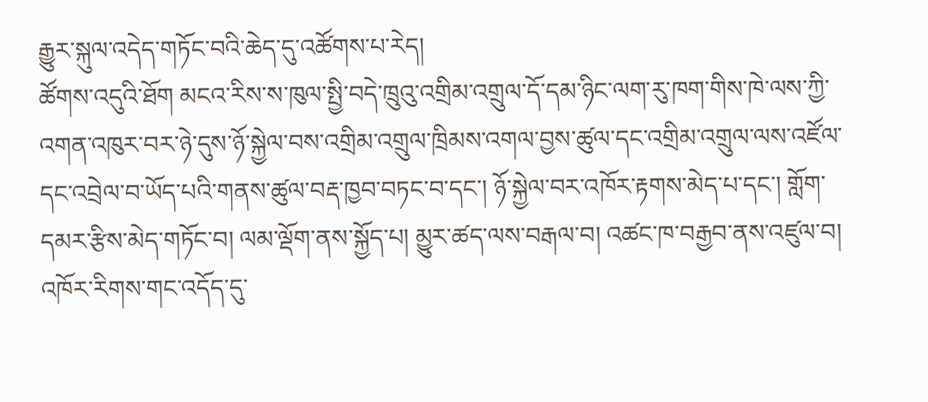རྒྱུར་སྐུལ་འདེད་གཏོང་བའི་ཆེད་དུ་འཚོགས་པ་རེད།
ཚོགས་འདུའི་ཐོག མངའ་རིས་ས་ཁུལ་སྤྱི་བདེ་ཁྲུའུ་འགྲིམ་འགྲུལ་དོ་དམ་ཉིང་ལག་རུ་ཁག་གིས་ཁེ་ལས་ཀྱི་འགན་འཁུར་བར་ཉེ་དུས་ཉོ་སྐྱེལ་བས་འགྲིམ་འགྲུལ་ཁྲིམས་འགལ་བྱས་ཚུལ་དང་འགྲིམ་འགྲུལ་ལས་འཛོལ་དང་འབྲེལ་བ་ཡོད་པའི་གནས་ཚུལ་བརྡ་ཁྱབ་བཏང་བ་དང་། ཉོ་སྐྱེལ་བར་འཁོར་རྟགས་མེད་པ་དང་། གློག་དམར་རྩིས་མེད་གཏོང་བ། ལམ་ལྡོག་ནས་སྐྱོད་པ། མྱུར་ཚད་ལས་བརྒལ་བ། འཚང་ཁ་བརྒྱབ་ནས་འཛུལ་བ། འཁོར་རིགས་གང་འདོད་དུ་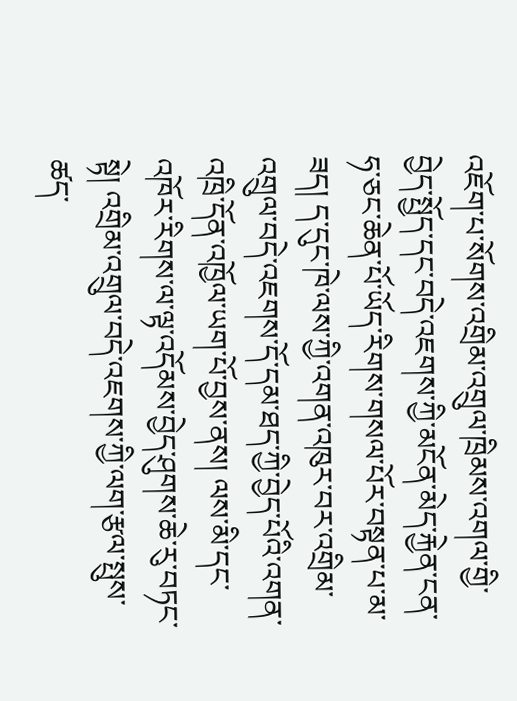འཇོག་པ་སོགས་འགྲིམ་འགྲུལ་ཁྲིམས་འགལ་གྱི་བྱེད་སྤྱོད་དང་བདེ་འཇགས་ཀྱི་མངོན་མེད་རྐྱེན་ངན་ཧ་ཅང་ཆེན་པོ་ཡོད་རིགས་གསལ་པོར་བསྟན་པ་མ་ཟད། ད་དུང་ཁེ་ལས་ཀྱི་འགན་འཁུར་བར་འགྲིམ་འགྲུལ་བདེ་འཇགས་དོ་དམ་ཐད་ཀྱི་བྱེད་པོའི་འགན་འཁྲི་དོན་འཁྱོལ་ཡག་པོ་བྱས་ནས། ལས་མི་དང་འཁོར་རིགས་ལ་ལྟ་འདོམས་བྱེད་ཤུགས་ཆེ་རུ་བཏང་སྟེ། འགྲིམ་འགྲུལ་བདེ་འཇགས་ཀྱི་ལག་རྩལ་སྤུས་ཚད་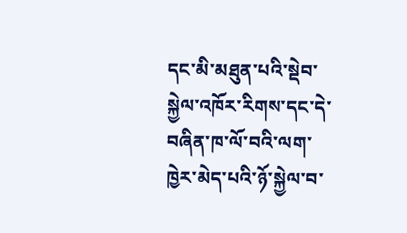དང་མི་མཐུན་པའི་སྡེབ་སྐྱེལ་འཁོར་རིགས་དང་དེ་བཞིན་ཁ་ལོ་བའི་ལག་ཁྱེར་མེད་པའི་ཉོ་སྐྱེལ་བ་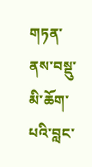གཏན་ནས་བསྡུ་མི་ཆོག་པའི་བླང་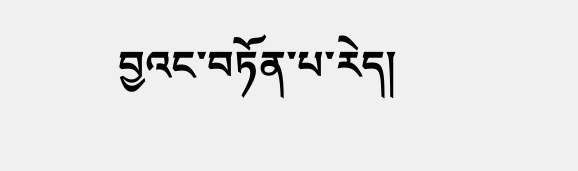བྱའང་བཏོན་པ་རེད།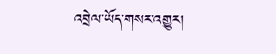འབྲེལ་ཡོད་གསར་འགྱུར།